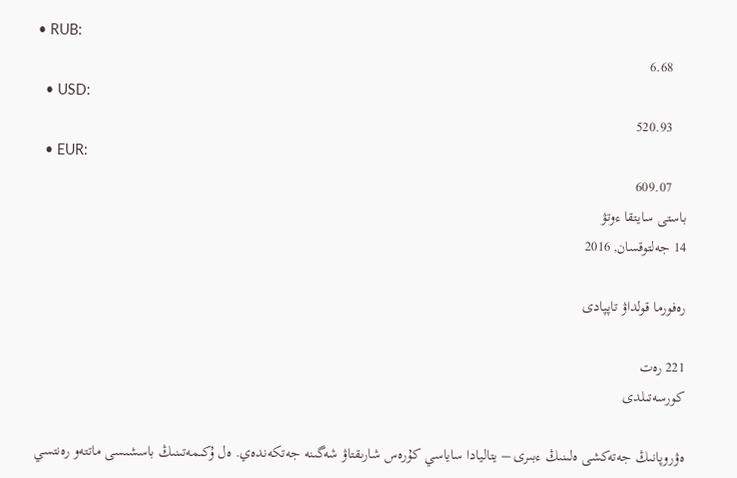• RUB:
    6.68
  • USD:
    520.93
  • EUR:
    609.07
باستى سايتقا ءوتۋ
14 جەلتوقسان, 2016

رەفورما قولداۋ تاپپادى

221 رەت
كورسەتىلدى

ەۋروپانىڭ جەتەكشى ەلىنىڭ ءبىرى – يتاليادا ساياسي كۇرەس شارىقتاۋ شەگىنە جەتكەندەي. ەل ۇكىمەتىنىڭ باسشىسى ماتتەو رەنتسي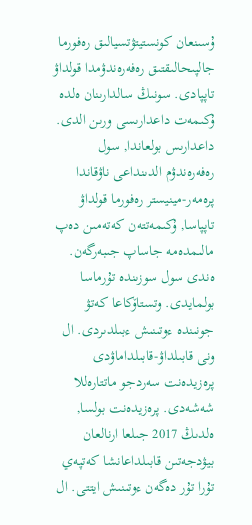ۇسىنعان كونستيتۋتسيالىق رەفورما جالپىحالىقتىق رەفەرەندۋمدا قولداۋ تاپپادى. سونىڭ سالدارىنان ەلدە ۇكىمەت داعدارىسى ورىن الدى. داعدارىس بولعاندا, سول رەفەرەندۋم الدىنداعى ناۋقاندا پرەمەر-مينيستر رەفورما قولداۋ تاپپاسا, ۇكىمەتتەن كەتەمىن دەپ مالىمدەمە جاساپ جىبەرگەن. ەندى سول سوزىندە تۇرماسا بولمايدى. وتستاۆكاعا كەتۋ جونىندە ءوتىنىش ءبىلدىردى. ال ونى قابىلداۋ-قابىلداماۋدى پرەزيدەنت سەردجو ماتتارەللا شەشەدى. پرەزيدەنت بولسا, ەلدىڭ 2017 جىلعا ارنالعان بيۋدجەتىن قابىلداعانشا كەتپەي تۇرا تۇر دەگەن ءوتىنىش ايتتى. ال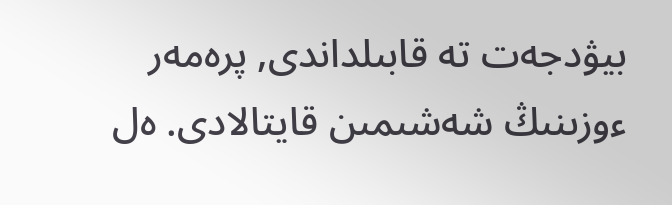بيۋدجەت تە قابىلداندى, پرەمەر ءوزىنىڭ شەشىمىن قايتالادى. ەل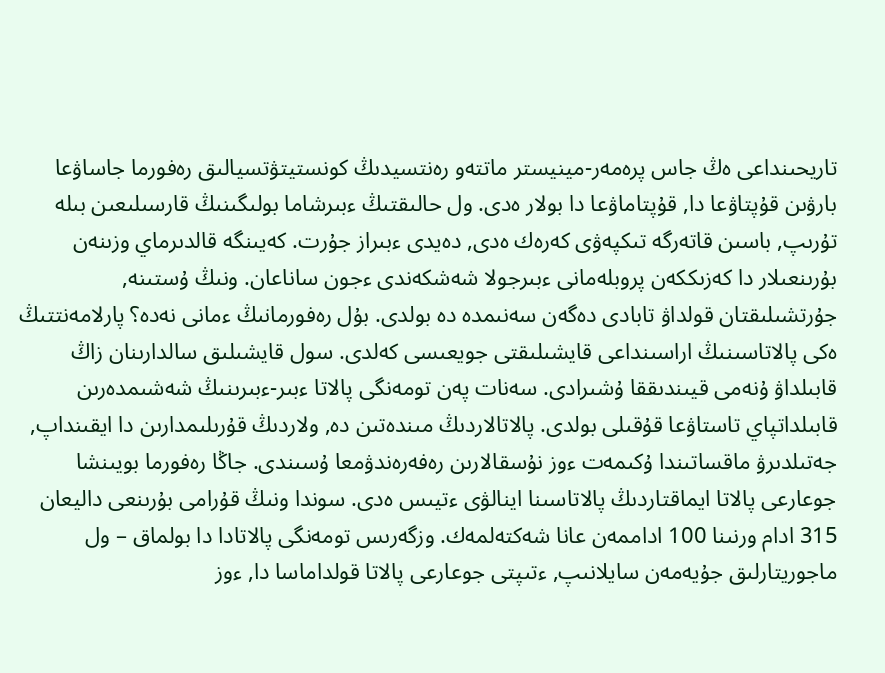تاريحىنداعى ەڭ جاس پرەمەر-مينيستر ماتتەو رەنتسيدىڭ كونستيتۋتسيالىق رەفورما جاساۋعا بارۋىن قۇپتاۋعا دا, قۇپتاماۋعا دا بولار ەدى. ول حالىقتىڭ ءبىرشاما بولىگىنىڭ قارسىلىعىن بىلە تۇرىپ, باسىن قاتەرگە تىكپەۋى كەرەك ەدى, دەيدى ءبىراز جۇرت. كەيىنگە قالدىرماي وزىنەن بۇرىنعىلار دا كەزىككەن پروبلەمانى ءبىرجولا شەشكەندى ءجون ساناعان. ونىڭ ۇستىنە, جۇرتشىلىقتان قولداۋ تابادى دەگەن سەنىمدە دە بولدى. بۇل رەفورمانىڭ ءمانى نەدە؟ پارلامەنتتىڭ ەكى پالاتاسىنىڭ اراسىنداعى قايشىلىقتى جويعىسى كەلدى. سول قايشىلىق سالدارىنان زاڭ قابىلداۋ ۇنەمى قيىندىققا ۇشىرادى. سەنات پەن تومەنگى پالاتا ءبىر-ءبىرىنىڭ شەشىمدەرىن قابىلداتپاي تاستاۋعا قۇقىلى بولدى. پالاتالاردىڭ مىندەتىن دە, ولاردىڭ قۇرىلىمدارىن دا ايقىنداپ, جەتىلدىرۋ ماقساتىندا ۇكىمەت ءوز نۇسقالارىن رەفەرەندۋمعا ۇسىندى. جاڭا رەفورما بويىنشا جوعارعى پالاتا ايماقتاردىڭ پالاتاسىنا اينالۋى ءتيىس ەدى. سوندا ونىڭ قۇرامى بۇرىنعى داليعان 315 ادام ورنىنا 100 اداممەن عانا شەكتەلمەك. وزگەرىس تومەنگى پالاتادا دا بولماق – ول ماجوريتارلىق جۇيەمەن سايلانىپ, ءتىپتى جوعارعى پالاتا قولداماسا دا, ءوز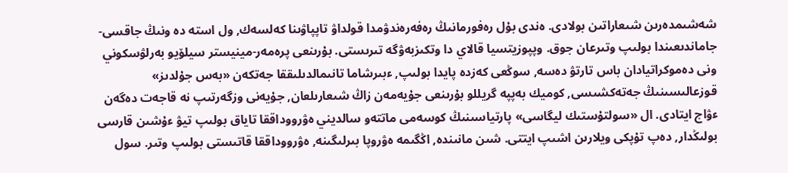شەشىمدەرىن شىعاراتىن بولادى. ەندى بۇل رەفورمانىڭ رەفەرەندۋمدا قولداۋ تاپپاۋىنا كەلسەك, ول استە دە ونىڭ جاقسى-جاماندىعىندا بولىپ وتىرعان جوق. وپپوزيتسيا قالاي دا وتكىزبەۋگە تىرىستى. بۇرىنعى پرەمەر-مينيستر سيلۆيو بەرلۋسكوني ونى دەموكراتيادان باس تارتۋ دەسە, سوڭعى كەزدە پايدا بولىپ, ءبىرشاما تانىمالدىلىققا جەتكەن «بەس جۇلدىز» قوزعالىسىنىڭ جەتەكشىسى, كوميك بەپپە گريللو بۇرىنعى جۇيەمەن زاڭ شىعارىلعان, جۇيەنى وزگەرتىپ نە قاجەت دەگەن ءۋاج ايتادى. ال «سولتۇستىك ليگاسى» پارتياسىنىڭ كوسەمى ماتتەو سالديني ەۋرووداققا تاياق بولىپ تيۋ ءۇشىن قارسى بولىڭدار, دەپ تۇپكى ويلارىن اشىپ ايتتى. شىن مانىندە, اڭگىمە ەۋروپا بىرلىگىنە, ەۋرووداققا قاتىستى بولىپ وتىر. سول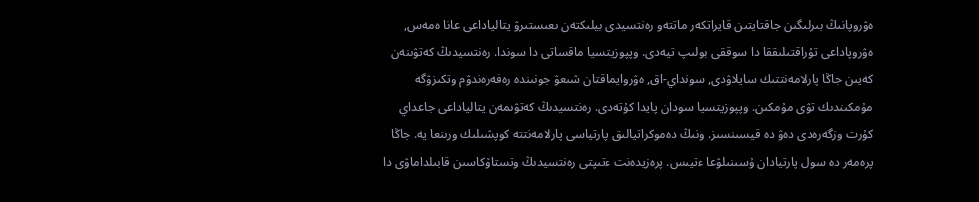ەۋروپانىڭ بىرلىگىن جاقتايتىن قايراتكەر ماتتەو رەنتسيدى بيلىكتەن ىعىستىرۋ يتالياداعى عانا ەمەس, ەۋروپاداعى تۇراقتىلىققا دا سوققى بولىپ تيەدى. وپپوزيتسيا ماقساتى دا سوندا. رەنتسيدىڭ كەتۋىنەن كەيىن جاڭا پارلامەنتتىك سايلاۋدى, سونداي-اق, ەۋروايماقتان شىعۋ جونىندە رەفەرەندۋم وتكىزۋگە مۇمكىندىك تۋى مۇمكىن. وپپوزيتسيا سودان پايدا كۇتەدى. رەنتسيدىڭ كەتۋىمەن يتالياداعى جاعداي كۇرت وزگەرەدى دەۋ دە قيسىنسىز. ونىڭ دەموكراتيالىق پارتياسى پارلامەنتتە كوپشىلىك ورىنعا يە. جاڭا پرەمەر دە سول پارتيادان ۇسىنىلۋعا ءتيىس. پرەزيدەنت ءتىپتى رەنتسيدىڭ وتستاۆكاسىن قابىلداماۋى دا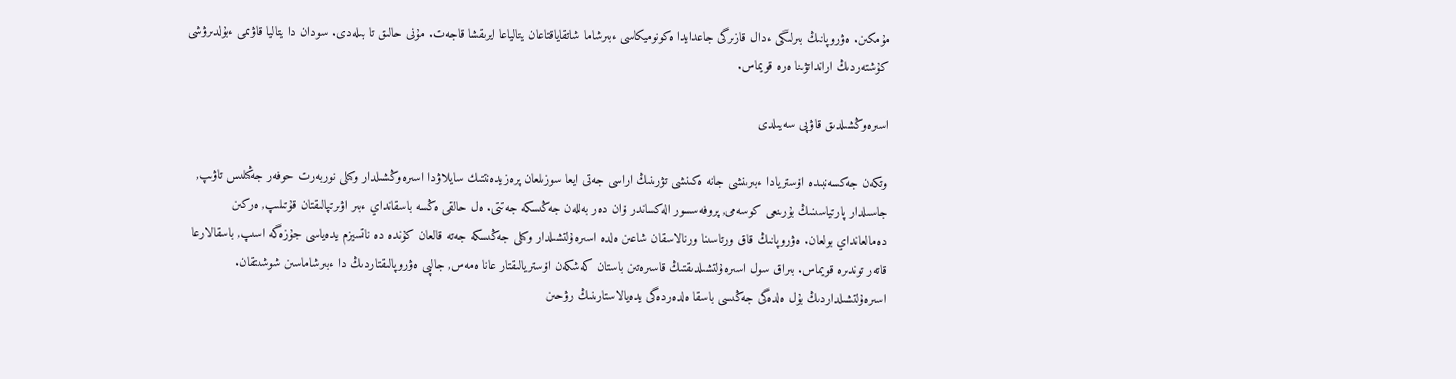مۇمكىن. ەۋروپانىڭ بىرلىگى ءدال قازىرگى جاعدايدا ەكونوميكاسى ءبىرشاما شاتقاياقتاعان يتالياعا ايرىقشا قاجەت. مۇنى حالىق تا بىلەدى. سودان دا يتاليا قاۋىمى ءبۇلدىرۋشى كۇشتەردىڭ ارانداتۋىنا ەرە قويماس.

اسىرەوڭشىلدىق قاۋپى سەيىلدى

وتكەن جەكسەنبىدە اۆستريادا ءبىرىنشى جانە ەكىنشى تۋرىنىڭ اراسى جەتى ايعا سوزىلعان پرەزيدەنتتىك سايلاۋدا اسىرەوڭشىلدار وكىلى نوربەرت حوفەر جەڭىلىس تاۋىپ, جاسىلدار پارتياسىنىڭ بۇرىنعى كوسەمى, پروفەسسور الەكساندر ۆان دەر بەللەن جەڭىسكە جەتتى. ەل حالقى ەڭسە باسقانداي ءبىر اۋىرتپالىقتان قۇتىلىپ, ەركىن دەمالعانداي بولعان. ەۋروپانىڭ قاق ورتاسىنا ورنالاسقان شاعىن ەلدە اسىرەۇلتشىلدار وكىلى جەڭىسكە جەتە قالعان كۇندە دە ناتسيزم يدەياسى جۇزەگە اسىپ, باسقالارعا قاتەر توندىرە قويماس. بىراق سول اسىرەۇلتشىلدىقتىڭ قاسىرەتىن باستان كەشكەن اۆستريالىقتار عانا ەمەس, جالپى ەۋروپالىقتاردىڭ دا ءبىرشاماسىن شوشىتقان. اسىرەۇلتشىلداردىڭ بۇل ەلدەگى جەڭىسى باسقا ەلدەردەگى يدەيالاستارىنىڭ رۋحىن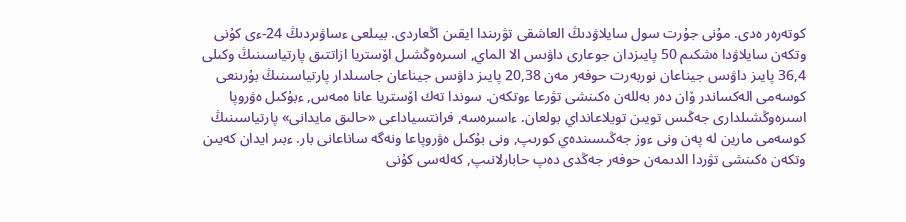كوتەرەر ەدى. مۇنى جۇرت سول سايلاۋدىڭ العاشقى تۋرىندا ايقىن اڭعاردى. بيىلعى ءساۋىردىڭ 24-ءى كۇنى وتكەن سايلاۋدا ەشكىم 50 پايىزدان جوعارى داۋىس الا الماي, اسىرەوڭشىل اۆستريا ازاتتىق پارتياسىنىڭ وكىلى 36,4 پايىز داۋىس جيناعان نوربەرت حوفەر مەن 20,38 پايىز داۋىس جيناعان جاسىلدار پارتياسىنىڭ بۇرىنعى كوسەمى الەكساندر ۆان دەر بەللەن ەكىنشى تۋرعا ءوتكەن. سوندا تەك اۆستريا عانا ەمەس, ءبۇكىل ەۋروپا اسىرەوڭشىلدارى جەڭىس تويىن تويلاعانداي بولعان. ءاسىرەسە, فرانتسياداعى «حالىق مايدانى» پارتياسىنىڭ كوسەمى مارين لە پەن ونى ءوز جەڭىسىندەي كورىپ, ونى بۇكىل ەۋروپاعا ونەگە ساناعانى بار. ءبىر ايدان كەيىن وتكەن ەكىنشى تۋردا الدىمەن حوفەر جەڭدى دەپ حابارلانىپ, كەلەسى كۇنى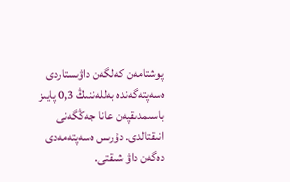پوشتامەن كەلگەن داۋىستاردى ەسەپتەگەندە بەللەننىڭ 0,3 پايىز باسىمدىقپەن عانا جەڭگەنى انىقتالدى. دۇرىس ەسەپتەمەدى دەگەن داۋ شىقتى.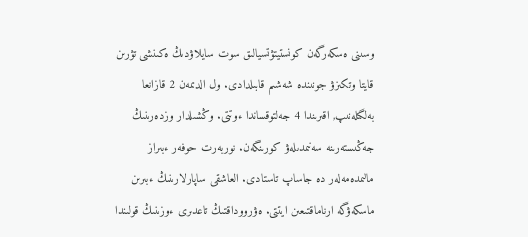وسىنى ەسكەرگەن كونستيتۋتسيالىق سوت سايلاۋدىڭ ەكىنشى تۋرىن قايتا وتكىزۋ جونىندە شەشىم قابىلدادى. ول الدىمەن 2 قازانعا بەلگىلەنىپ, اقىرىندا 4 جەلتوقساندا ءوتتى. وڭشىلدار وزدەرىنىڭ جەڭىستەرىنە سەنىمدىلەۋ كورىنگەن. نوربەرت حوفەر ءبىراز مالىمدەمەلەر دە جاساپ تاستادى. العاشقى ساپارلارىنىڭ ءبىرىن ماسكەۋگە ارناماقتىعىن ايتتى. ەۋرووداقتىڭ تاعدىرى ءوزىنىڭ قولىندا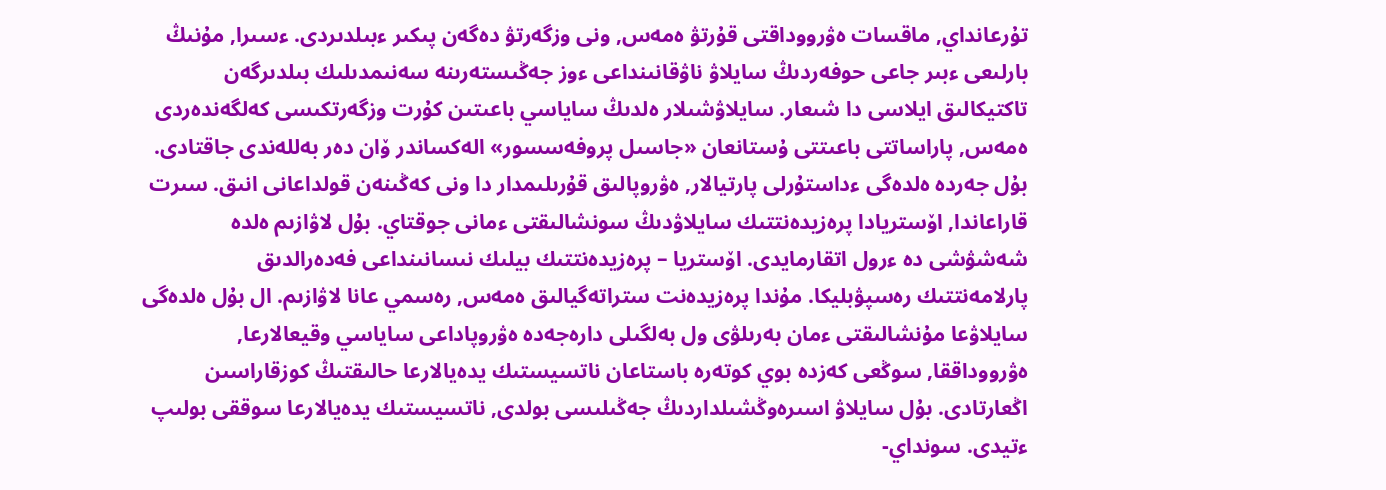تۇرعانداي, ماقسات ەۋرووداقتى قۇرتۋ ەمەس, ونى وزگەرتۋ دەگەن پىكىر ءبىلدىردى. ءسىرا, مۇنىڭ بارلىعى ءبىر جاعى حوفەردىڭ سايلاۋ ناۋقانىنداعى ءوز جەڭىستەرىنە سەنىمدىلىك بىلدىرگەن تاكتيكالىق ايلاسى دا شىعار. سايلاۋشىلار ەلدىڭ ساياسي باعىتىن كۇرت وزگەرتكىسى كەلگەندەردى ەمەس, پاراساتتى باعىتتى ۇستانعان «جاسىل پروفەسسور» الەكساندر ۆان دەر بەللەندى جاقتادى. بۇل جەردە ەلدەگى ءداستۇرلى پارتيالار, ەۋروپالىق قۇرىلىمدار دا ونى كەڭىنەن قولداعانى انىق. سىرت قاراعاندا, اۆستريادا پرەزيدەنتتىك سايلاۋدىڭ سونشالىقتى ءمانى جوقتاي. بۇل لاۋازىم ەلدە شەشۋشى دە ءرول اتقارمايدى. اۆستريا – پرەزيدەنتتىك بيلىك نىسانىنداعى فەدەرالدىق پارلامەنتتىك رەسپۋبليكا. مۇندا پرەزيدەنت ستراتەگيالىق ەمەس, رەسمي عانا لاۋازىم. ال بۇل ەلدەگى سايلاۋعا مۇنشالىقتى ءمان بەرىلۋى ول بەلگىلى دارەجەدە ەۋروپاداعى ساياسي وقيعالارعا, ەۋرووداققا, سوڭعى كەزدە بوي كوتەرە باستاعان ناتسيستىك يدەيالارعا حالىقتىڭ كوزقاراسىن اڭعارتادى. بۇل سايلاۋ اسىرەوڭشىلداردىڭ جەڭىلىسى بولدى, ناتسيستىك يدەيالارعا سوققى بولىپ ءتيدى. سونداي-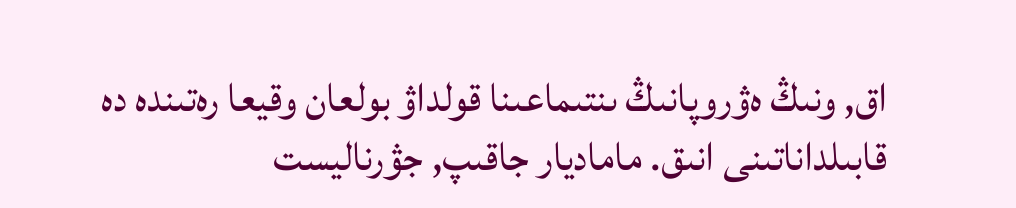اق, ونىڭ ەۋروپانىڭ ىنتىماعىنا قولداۋ بولعان وقيعا رەتىندە دە قابىلداناتىنى انىق. ماماديار جاقىپ, جۋرناليست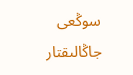سوڭعى جاڭالىقتار